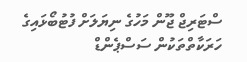ސްޓަރިޖް ޖޫން މަހުގެ ނިޔަލަށް ފުޓުބޯޅައިގެ ހަރަކާތްތަކުން ސަސްޕެންޑް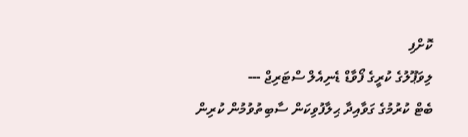ކޮށްފި
ލިވަޕޫލުގެ ކުރީގެ ފޯވާޑް ޑެނިއެލް ސްޓަރިޖް ---
ބެޓް ކުރުމުގެ ގަވާއިދާ ޙިލާފުވިކަން ސާބިތުވުމުން ކުރިން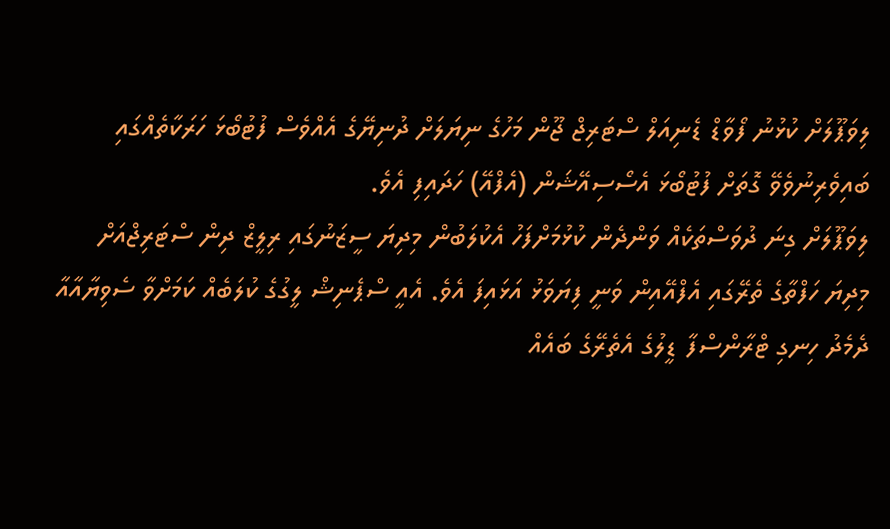ލިވަޕޫލަށް ކުޅުނު ފޯވާޑް ޑެނިއަލް ސްޓަރިޖް ޖޫން މަހުގެ ނިޔަލަށް ދުނިޔޭގެ އެއްވެސް ފުޓުބޯޅަ ހަރަކާތެއްގައި ބައިވެރިނުވެވޭ ގޮތަށް ފުޓުބޯޅަ އެސޯސިއޭޝަން (އެފްއޭ) ހަދައިފި އެވެ.
ލިވަޕޫލަށް ގިނަ ދުވަސްތަކެއް ވަންދެން ކުޅުމަށްފަހު އެކުލަބުން މިދިޔަ ސީޒަނުގައި ރިލީޒް ދިން ސްޓަރިޖްއަށް މިދިޔަ ހަފްތާގެ ތެރޭގައި އެފްއޭއިން ވަނީ ފިޔަވަޅު އަޅައިފަ އެވެ. އެއީ ސްޕެނިޝް ލީގުގެ ކުލަބެއް ކަމަށްވާ ސެވިޔާއާއާ ދެމެދު ހިނގި ޓްރާންސްފާ ޑީލުގެ އެތެރޭގެ ބައެއް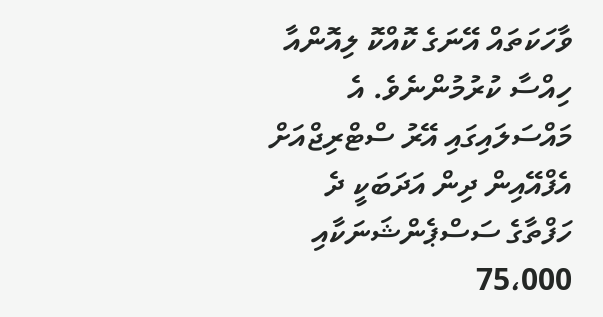ވާހަކަތައް އޭނަގެ ކޮއްކޮ ލިއޮންއާ ހިއްސާ ކުރުމުންނެވެ. އެ މައްސަލައިގައި އޭރު ސްޓްރިޖްއަށް އެފްއޭއިން ދިން އަދަބަކީ ދެ ހަފްތާގެ ސަސްޕެންޝަނަކާއި 75،000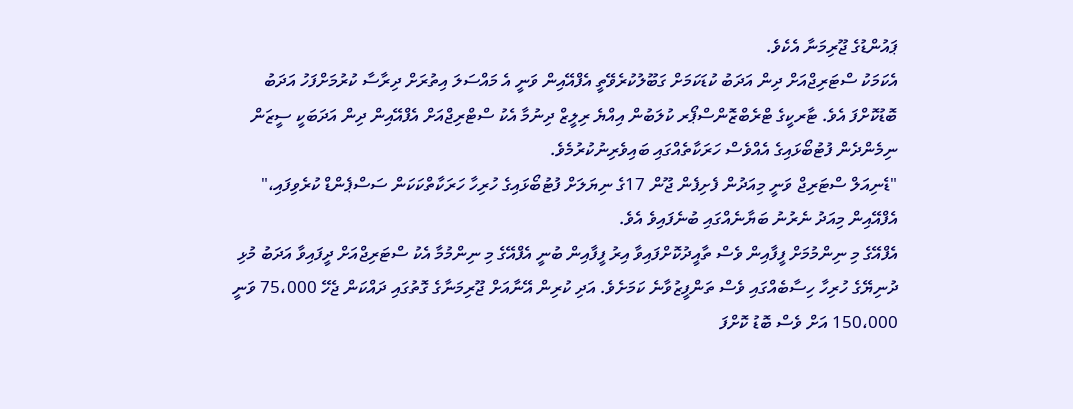ޕައުންޑުގެ ޖޫރިމަނާ އެކެވެ.
އެކަމަކު ސްޓަރިޖްއަށް ދިން އަދަބު ކުޑަކަމަށް ގަބޫލުކުރެވޭތީ އެފްއޭއިން ވަނީ އެ މައްސަލަ އިތުރަށް ދިރާސާ ކުރުމަށްފަހު އަދަބު ބޮޑުކޮށްފަ އެވެ. ޓާރކީގެ ޓްރެބްޒޮންސްޕޯރ ކުލަބުން އިއްޔެ ރިލީޒް ދިނުމާ އެކު ސްޓްރިޖްއަށް އެފްއޭއިން ދިން އަދަބަކީ ސީޒަން ނިމެންދެން ފުޓުބޯޅައިގެ އެއްވެސް ހަރަކާތެއްގައި ބައިވެރިނުކުރުމެވެ.
"ޑެނިއަލް ސްޓަރިޖް ވަނީ މިއަދުން ފެށިފެން ޖޫން 17ގެ ނިޔަލަށް ފުޓުބޯޅައިގެ ހުރިހާ ހަރަކާތްކަކަން ސަސްޕެންޑް ކުރެވިފައި،" އެފްއޭއިން މިއަދު ނެރުނު ބަޔާނެއްގައި ބުނެފައިވެ އެވެ.
އެފްއޭގެ މި ނިންމުމަށް ފީފާއިން ވެސް ތާއީދުކޮށްފައިވާ އިރު ފީފާއިން ބުނީ އެފްއޭގެ މި ނިންމުމާ އެކު ސްޓަރިޖްއަށް ދީފައިވާ އަދަބު މުޅި ދުނިޔޭގެ ހުރިހާ ހިސާބެއްގައި ވެސް ތަންފީޒުވާނެ ކަމަށެވެ. އަދި ކުރިން އޭނާއަށް ޖޫރިމަނާގެ ގޮތުގައި ދައްކަން ޖެހޭ 75،000 ވަނީ 150،000 އަށް ވެސް ބޮޑު ކޮށްފަ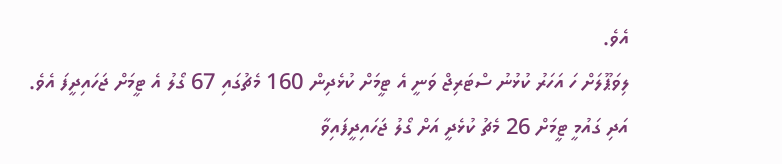އެވެ.
ލިވަޕޫލަށް ހަ އަހަރު ކުޅުނު ސްޓަރިޖް ވަނީ އެ ޓީމަށް ކުޅެދިން 160 މެޗުގައި 67 ގޯލު އެ ޓީމަށް ޖަހައިދީފަ އެވެ. އަދި ގައުމީ ޓީމަށް 26 މެޗު ކުޅެދީ އަށް ގޯލު ޖަހައިދީފައިވާ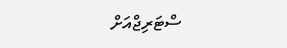ސްޓަރިޖްއަށް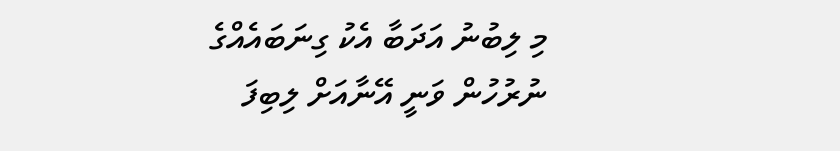މި ލިބުނު އަދަބާ އެކު ގިނަބައެއްގެ ނުރުހުން ވަނީ އޭނާއަށް ލިބިފަ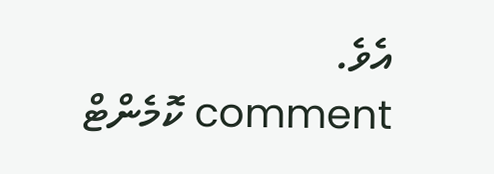އެވެ.
comment ކޮމެންޓް